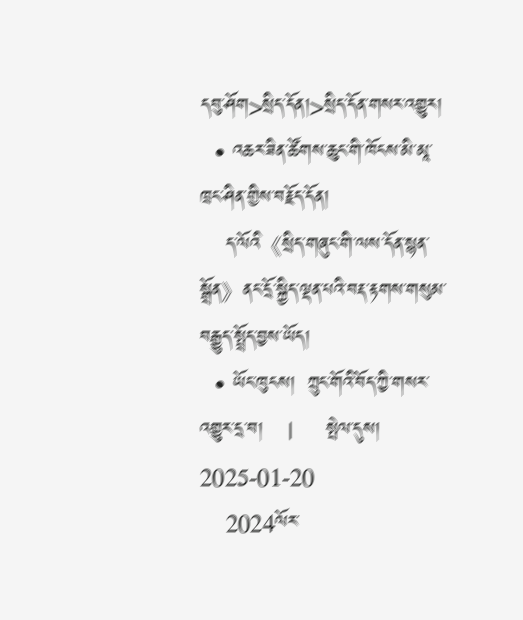དབུ་ཤོག>སྲིད་དོན།>སྲིད་དོན་གསར་འགྱུར།
  • འཆར་ཟིན་ཚོགས་ཆུང་གི་ཁོངས་མི་མཱ་ཁྲང་ཤིན་གྱིས་བརྗོད་དོན།
    ད་ལོའི《སྲིད་གཞུང་གི་ལས་དོན་སྙན་སྒྲོན》ནང་དྲོ་སྐྱིད་ལྡན་པའི་བརྡ་རྟགས་གསུམ་བརྒྱུད་སྤྲོད་བྱས་ཡོད།
  • ཡོང་ཁུངས།  ཀྲུང་གོའི་བོད་ཀྱི་གསར་འགྱུར་དྲ་བ།    |     སྤེལ་དུས།  2025-01-20
    2024ལོར་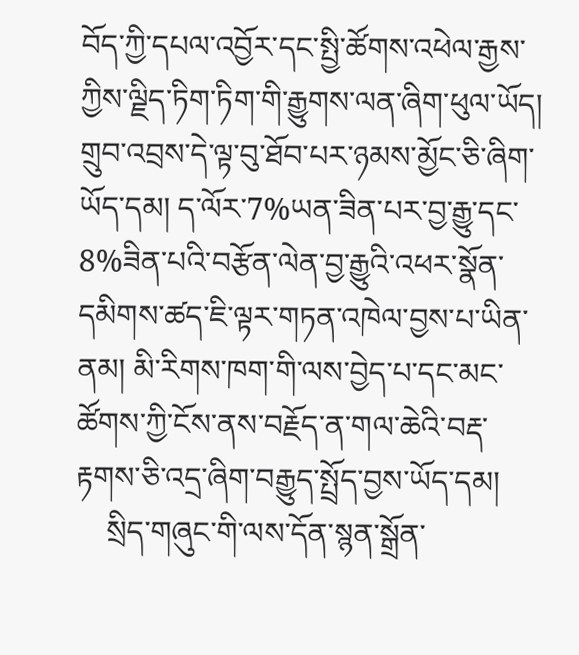བོད་ཀྱི་དཔལ་འབྱོར་དང་སྤྱི་ཚོགས་འཕེལ་རྒྱས་ཀྱིས་ལྗིད་ཏིག་ཏིག་གི་རྒྱུགས་ལན་ཞིག་ཕུལ་ཡོད། གྲུབ་འབྲས་དེ་ལྟ་བུ་ཐོབ་པར་ཉམས་མྱོང་ཅི་ཞིག་ཡོད་དམ། ད་ལོར་7%ཡན་ཟིན་པར་བྱ་རྒྱུ་དང་8%ཟིན་པའི་བརྩོན་ལེན་བྱ་རྒྱུའི་འཕར་སྣོན་དམིགས་ཚད་ཇི་ལྟར་གཏན་འཁེལ་བྱས་པ་ཡིན་ནམ། མི་རིགས་ཁག་གི་ལས་བྱེད་པ་དང་མང་ཚོགས་ཀྱི་ངོས་ནས་བརྗོད་ན་གལ་ཆེའི་བརྡ་རྟགས་ཅི་འདྲ་ཞིག་བརྒྱུད་སྤྲོད་བྱས་ཡོད་དམ།
    སྲིད་གཞུང་གི་ལས་དོན་སྙན་སྒྲོན་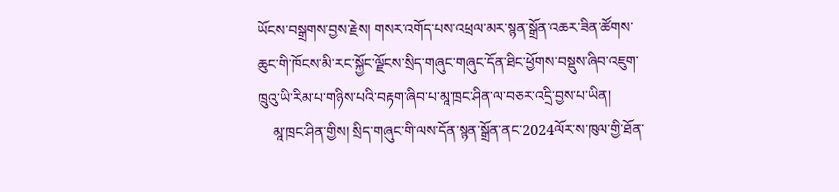ཡོངས་བསྒྲགས་བྱས་རྗེས། གསར་འགོད་པས་འཕྲལ་མར་སྙན་སྒྲོན་འཆར་ཟིན་ཚོགས་ཆུང་གི་ཁོངས་མི་རང་སྐྱོང་ལྗོངས་སྲིད་གཞུང་གཞུང་དོན་ཐིང་ཕྱོགས་བསྡུས་ཞིབ་འཇུག་ཁྲུའུ་ཡི་རིམ་པ་གཉིས་པའི་བརྟག་ཞིབ་པ་མཱ་ཁྲང་ཤིན་ལ་བཅར་འདྲི་བྱས་པ་ཡིན།
    མཱ་ཁྲང་ཤིན་གྱིས། སྲིད་གཞུང་གི་ལས་དོན་སྙན་སྒྲོན་ནང་2024ལོར་ས་ཁུལ་གྱི་ཐོན་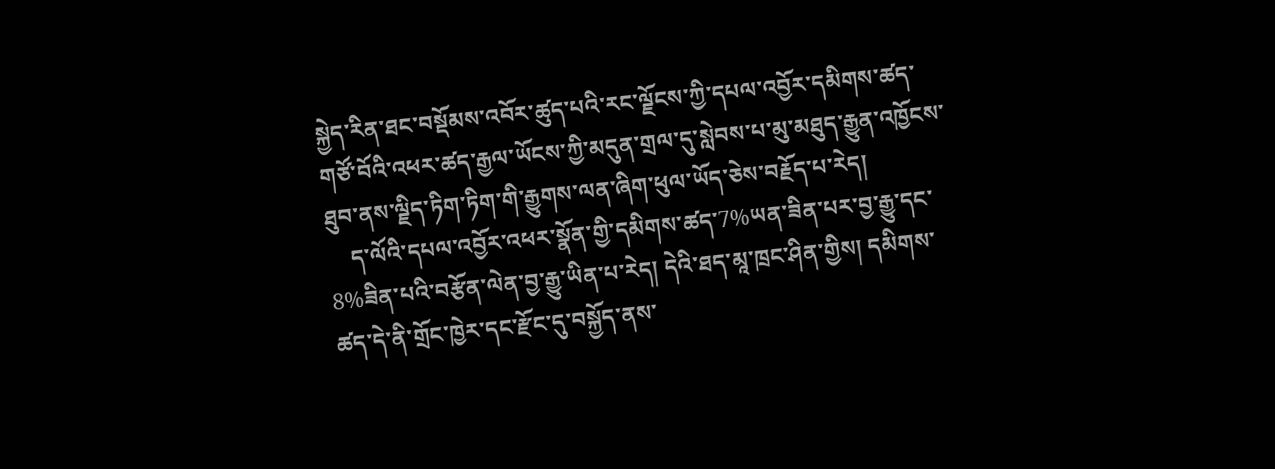སྐྱེད་རིན་ཐང་བསྡོམས་འབོར་ཚུད་པའི་རང་ལྗོངས་ཀྱི་དཔལ་འབྱོར་དམིགས་ཚད་གཙོ་བོའི་འཕར་ཚད་རྒྱལ་ཡོངས་ཀྱི་མདུན་གྲལ་དུ་སླེབས་པ་མུ་མཐུད་རྒྱུན་འཁྱོངས་ཐུབ་ནས་ལྗིད་ཏིག་ཏིག་གི་རྒྱུགས་ལན་ཞིག་ཕུལ་ཡོད་ཅེས་བརྗོད་པ་རེད།
    ད་ལོའི་དཔལ་འབྱོར་འཕར་སྣོན་གྱི་དམིགས་ཚད་7%ཡན་ཟིན་པར་བྱ་རྒྱུ་དང་8%ཟིན་པའི་བརྩོན་ལེན་བྱ་རྒྱུ་ཡིན་པ་རེད། དེའི་ཐད་མཱ་ཁྲང་ཤིན་གྱིས། དམིགས་ཚད་དེ་ནི་གྲོང་ཁྱེར་དང་རྫོང་དུ་བསྐྱོད་ནས་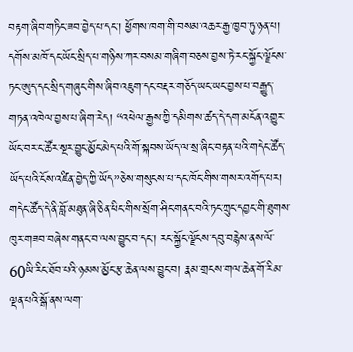བརྟག་ཞིབ་གཏིང་ཟབ་བྱེད་པ་དང་། ཕྱོགས་ཁག་གི་བསམ་འཆར་རྒྱ་ཁྱབ་ཏུ་ཉན་པ། དགོས་མཁོ་དང་ཡོང་སྲིད་པ་གཉིས་ཀར་བསམ་གཞིག་བཅས་བྱས་ཏེ་རང་སྐྱོང་ལྗོངས་ཏང་ཨུད་དང་སྲིད་གཞུང་གིས་ཞིབ་འཇུག་དང་བརྡར་གཅོད་ཡང་ཡང་བྱས་པ་བརྒྱུད་གཏན་འཁེལ་བྱས་པ་ཞིག་རེད། “འཕེལ་རྒྱས་ཀྱི་དམིགས་ཚད་དེ་དག་མངོན་འགྱུར་ཡོང་བར་ང་ཚོར་སྔར་བྱུང་མྱོང་མེད་པའི་གོ་སྐབས་ཡོད་ལ་སྲ་ཞིང་བརྟན་པའི་གདེང་ཚོད་ཡོད་པའི་ངོས་འཛིན་བྱེད་ཀྱི་ཡོད”ཅེས་གསུངས་པ་དང་ཁོང་གིས་གསར་འགོད་པར། གདེང་ཚོད་དེ་ནི་བློ་མཐུན་ཞི་ཅིན་ཕིང་གིས་སྲོག་ཤིང་གནང་བའི་ཏང་ཀྲུང་དབྱང་གི་ཐུགས་ཁུར་གཟབ་བཞེས་གནང་བ་ལས་བྱུང་བ་དང་། རང་སྐྱོང་ལྗོངས་དབུ་བརྙེས་ནས་ལོ་60ཡི་རིང་ཐོབ་པའི་ཉམས་མྱོང་རྩ་ཆེན་ལས་བྱུང་བ། རྣམ་གྲངས་གལ་ཆེན་གོ་རིམ་ལྡན་པའི་སྒོ་ནས་ལག་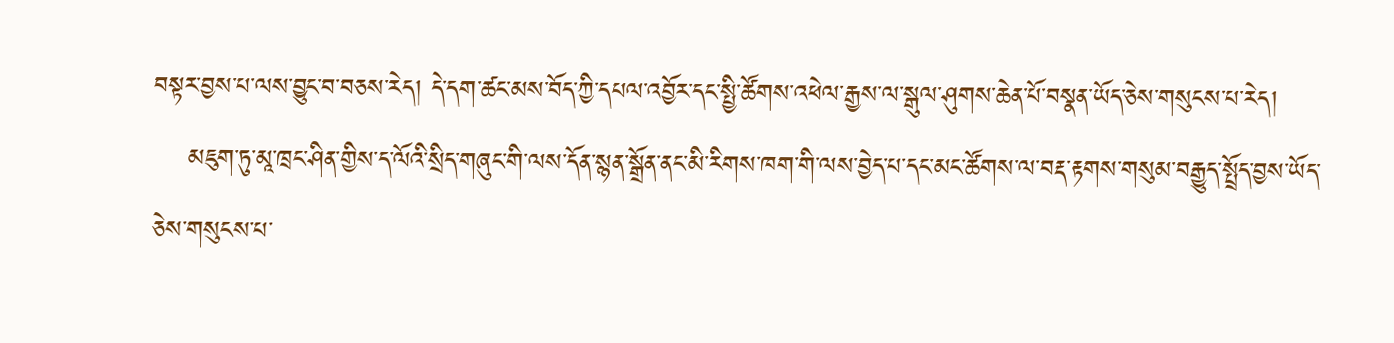བསྟར་བྱས་པ་ལས་བྱུང་བ་བཅས་རེད། དེ་དག་ཚང་མས་བོད་ཀྱི་དཔལ་འབྱོར་དང་སྤྱི་ཚོགས་འཕེལ་རྒྱས་ལ་སྒུལ་ཤུགས་ཆེན་པོ་བསྣན་ཡོད་ཅེས་གསུངས་པ་རེད།
    མཇུག་ཏུ་མཱ་ཁྲང་ཤིན་གྱིས་ད་ལོའི་སྲིད་གཞུང་གི་ལས་དོན་སྙན་སྒྲོན་ནང་མི་རིགས་ཁག་གི་ལས་བྱེད་པ་དང་མང་ཚོགས་ལ་བརྡ་རྟགས་གསུམ་བརྒྱུད་སྤྲོད་བྱས་ཡོད་ཅེས་གསུངས་པ་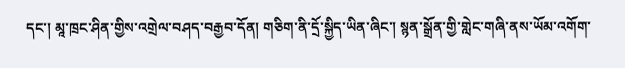དང་། མཱ་ཁྲང་ཤིན་གྱིས་འགྲེལ་བཤད་བརྒྱབ་དོན། གཅིག་ནི་དྲོ་སྐྱིད་ཡིན་ཞིང་། སྙན་སྒྲོན་གྱི་གླེང་གཞི་ནས་ཡོམ་འགོག་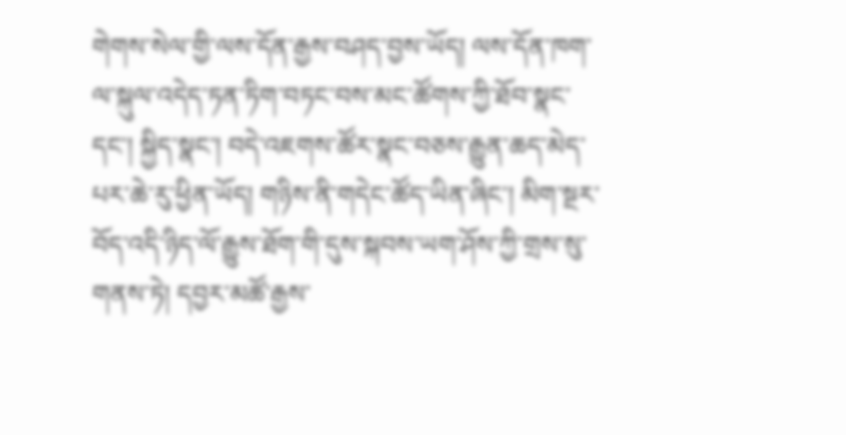གེགས་སེལ་གྱི་ལས་དོན་རྒྱས་བཤད་བྱས་ཡོད། ལས་དོན་ཁག་ལ་སྐུལ་འདེད་ཏན་ཏིག་བཏང་བས་མང་ཚོགས་ཀྱི་ཐོབ་སྣང་དང་། སྐྱིད་སྣང་། བདེ་འཇགས་ཚོར་སྣང་བཅས་རྒྱུན་ཆད་མེད་པར་ཆེ་རུ་ཕྱིན་ཡོད། གཉིས་ནི་གདེང་ཚོད་ཡིན་ཞིང་། མིག་སྔར་བོད་འདི་ཉིད་ལོ་རྒྱུས་ཐོག་གི་དུས་སྐབས་ཡག་ཤོས་ཀྱི་གྲས་སུ་གནས་ཏེ། དབྱར་མཚོ་རྒྱས་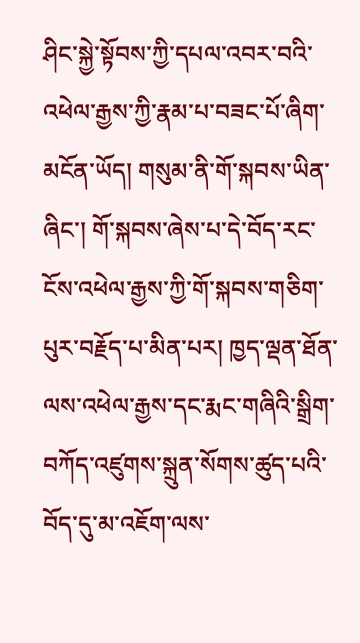ཤིང་སྐྱེ་སྟོབས་ཀྱི་དཔལ་འབར་བའི་འཕེལ་རྒྱས་ཀྱི་རྣམ་པ་བཟང་པོ་ཞིག་མངོན་ཡོད། གསུམ་ནི་གོ་སྐབས་ཡིན་ཞིང་། གོ་སྐབས་ཞེས་པ་དེ་བོད་རང་ངོས་འཕེལ་རྒྱས་ཀྱི་གོ་སྐབས་གཅིག་པུར་བརྗོད་པ་མིན་པར། ཁྱད་ལྡན་ཐོན་ལས་འཕེལ་རྒྱས་དང་རྨང་གཞིའི་སྒྲིག་བཀོད་འཛུགས་སྐྲུན་སོགས་ཚུད་པའི་བོད་དུ་མ་འཇོག་ལས་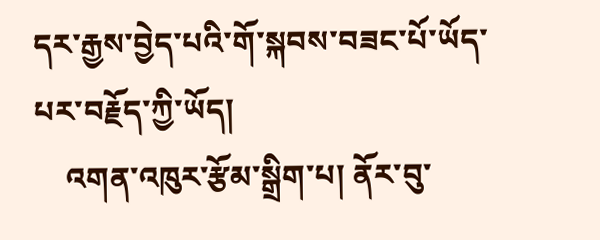དར་རྒྱས་བྱེད་པའི་གོ་སྐབས་བཟང་པོ་ཡོད་པར་བརྗོད་ཀྱི་ཡོད།
    འགན་འཁུར་རྩོམ་སྒྲིག་པ། ནོར་བུ་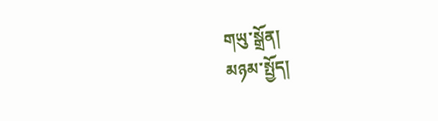གཡུ་སྒྲོན།
མཉམ་སྤྱོད།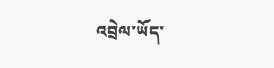འབྲེལ་ཡོད་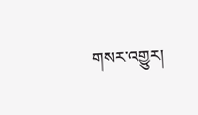གསར་འགྱུར།